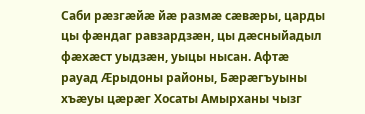Саби рæзгæйæ йæ размæ сæвæры, царды цы фæндаг равзардзæн, цы дæсныйадыл фæхæст уыдзæн, уыцы нысан. Афтæ рауад Æрыдоны районы, Бæрæгъуыны хъæуы цæрæг Хосаты Амырханы чызг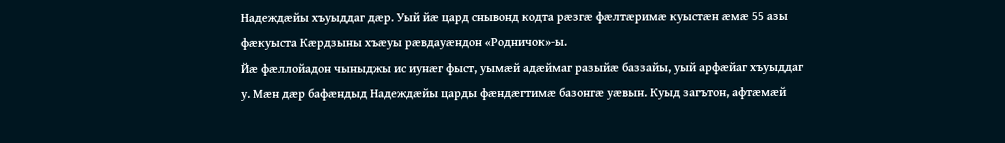Надеждæйы хъуыддаг дæр. Уый йæ цард снывонд кодта рæзгæ фæлтæримæ куыстæн æмæ 55 азы фæкуыста Кæрдзыны хъæуы рæвдауæндон «Родничок»-ы.
Йæ фæллойадон чыныджы ис иунæг фыст, уымæй адæймаг разыйæ баззайы, уый арфæйаг хъуыддаг у. Мæн дæр бафæндыд Надеждæйы царды фæндæгтимæ базонгæ уæвын. Куыд загътон, афтæмæй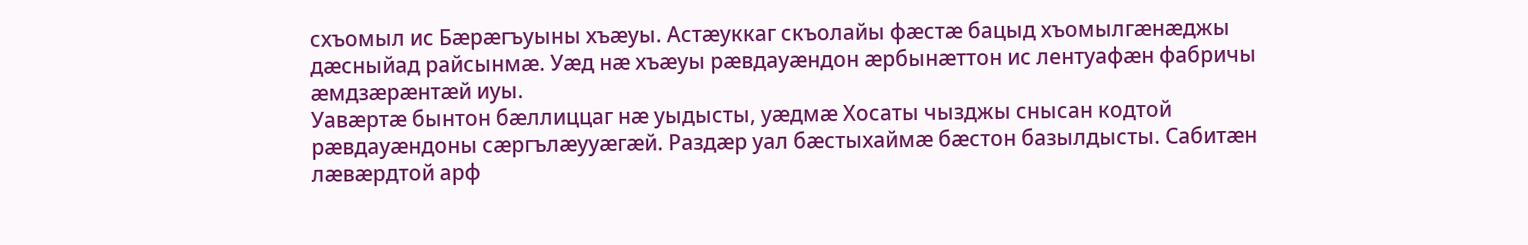схъомыл ис Бæрæгъуыны хъæуы. Астæуккаг скъолайы фæстæ бацыд хъомылгæнæджы дæсныйад райсынмæ. Уæд нæ хъæуы рæвдауæндон æрбынæттон ис лентуафæн фабричы æмдзæрæнтæй иуы.
Уавæртæ бынтон бæллиццаг нæ уыдысты, уæдмæ Хосаты чызджы снысан кодтой рæвдауæндоны сæргълæууæгæй. Раздæр уал бæстыхаймæ бæстон базылдысты. Сабитæн лæвæрдтой арф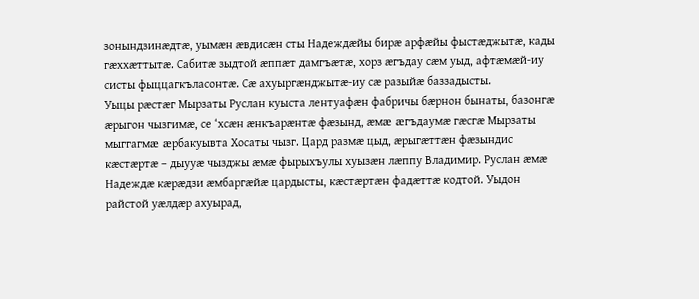зонындзинæдтæ, уымæн æвдисæн сты Надеждæйы бирæ арфæйы фыстæджытæ, кады гæххæттытæ. Сабитæ зыдтой æппæт дамгъæтæ, хорз æгъдау сæм уыд, афтæмæй-иу систы фыццагкъласонтæ. Сæ ахуыргæнджытæ-иу сæ разыйæ баззадысты.
Уыцы рæстæг Мырзаты Руслан куыста лентуафæн фабричы бæрнон бынаты, базонгæ æрыгон чызгимæ, се ‘хсæн æнкъарæнтæ фæзынд, æмæ æгъдаумæ гæсгæ Мырзаты мыггагмæ æрбакуывта Хосаты чызг. Цард размæ цыд, æрыгæттæн фæзындис кæстæртæ – дыууæ чызджы æмæ фырыхъулы хуызæн лæппу Владимир. Руслан æмæ Надеждæ кæрæдзи æмбаргæйæ цардысты, кæстæртæн фадæттæ кодтой. Уыдон райстой уæлдæр ахуырад,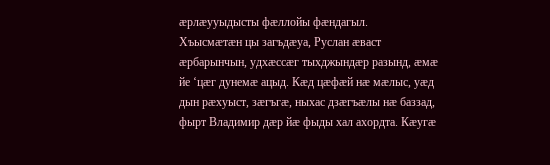æрлæууыдысты фæллойы фæндагыл.
Хъысмæтæн цы загъдæуа, Руслан æваст æрбарынчын, удхæссæг тыхджындæр разынд, æмæ йе ‘цæг дунемæ ацыд. Кæд цæфæй нæ мæлыс, уæд дын рæхуыст, зæгъгæ, ныхас дзæгъæлы нæ баззад, фырт Владимир дæр йæ фыды хал ахордта. Кæугæ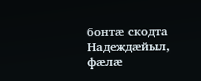бонтæ скодта Надеждæйыл, фæлæ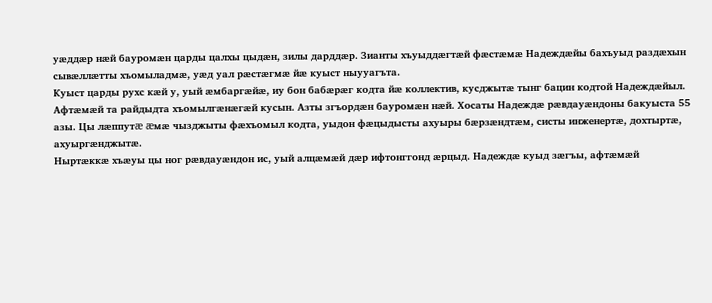уæддæр нæй бауромæн царды цалхы цыдæн, зилы дарддæр. Зианты хъуыддæгтæй фæстæмæ Надеждæйы бахъуыд раздæхын сывæллæтты хъомыладмæ, уæд уал рæстæгмæ йæ куыст ныууагъта.
Куыст царды рухс кæй у, уый æмбаргæйæ, иу бон бабæрæг кодта йæ коллектив, кусджытæ тынг бацин кодтой Надеждæйыл. Афтæмæй та райдыдта хъомылгæнæгæй кусын. Азты згъордæн бауромæн нæй. Хосаты Надеждæ рæвдауæндоны бакуыста 55 азы. Цы лæппутæ æмæ чызджыты фæхъомыл кодта, уыдон фæцыдысты ахуыры бæрзæндтæм, систы инженертæ, дохтыртæ, ахуыргæнджытæ.
Ныртæккæ хъæуы цы ног рæвдауæндон ис, уый алцæмæй дæр ифтонггонд æрцыд. Надеждæ куыд зæгъы, афтæмæй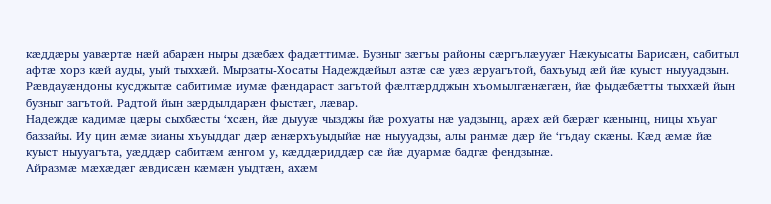кæддæры уавæртæ нæй абарæн ныры дзæбæх фадæттимæ. Бузныг зæгъы районы сæргълæууæг Нæкуысаты Барисæн, сабитыл афтæ хорз кæй ауды, уый тыххæй. Мырзаты-Хосаты Надеждæйыл азтæ сæ уæз æруагътой, бахъуыд æй йæ куыст ныууадзын. Рæвдауæндоны кусджытæ сабитимæ иумæ фæндараст загътой фæлтæрдджын хъомылгæнæгæн, йæ фыдæбæтты тыххæй йын бузныг загътой. Радтой йын зæрдылдарæн фыстæг, лæвар.
Надеждæ кадимæ цæры сыхбæсты ‘хсæн, йæ дыууæ чызджы йæ рохуаты нæ уадзынц, арæх æй бæрæг кæнынц, ницы хъуаг баззайы. Иу цин æмæ зианы хъуыддаг дæр æнæрхъуыдыйæ нæ ныууадзы, алы ранмæ дæр йе ‘гъдау скæны. Кæд æмæ йæ
куыст ныууагъта, уæддæр сабитæм æнгом у, кæддæриддæр сæ йæ дуармæ бадгæ фендзынæ.
Айразмæ мæхæдæг æвдисæн кæмæн уыдтæн, ахæм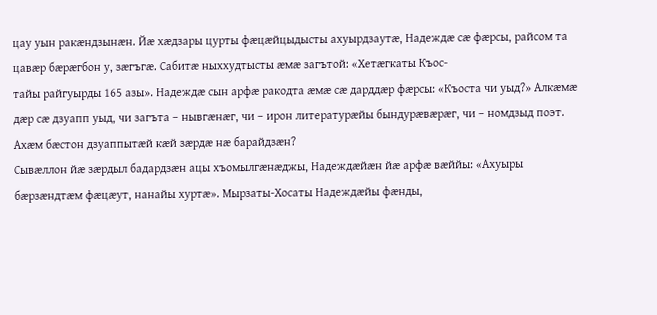цау уын ракæндзынæн. Йæ хæдзары цурты фæцæйцыдысты ахуырдзаутæ, Надеждæ сæ фæрсы, райсом та цавæр бæрæгбон у, зæгъгæ. Сабитæ ныххудтысты æмæ загътой: «Хетæгкаты Къос-
тайы райгуырды 165 азы». Надеждæ сын арфæ ракодта æмæ сæ дарддæр фæрсы: «Къоста чи уыд?» Алкæмæ дæр сæ дзуапп уыд, чи загъта – нывгæнæг, чи – ирон литературæйы бындурæвæрæг, чи – номдзыд поэт. Ахæм бæстон дзуаппытæй кæй зæрдæ нæ барайдзæн?
Сывæллон йæ зæрдыл бадардзæн ацы хъомылгæнæджы, Надеждæйæн йæ арфæ вæййы: «Ахуыры бæрзæндтæм фæцæут, нанайы хуртæ». Мырзаты-Хосаты Надеждæйы фæнды,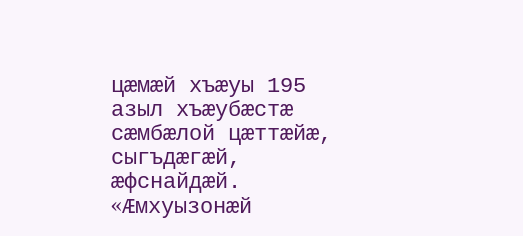цæмæй хъæуы 195 азыл хъæубæстæ сæмбæлой цæттæйæ, сыгъдæгæй, æфснайдæй. «Æмхуызонæй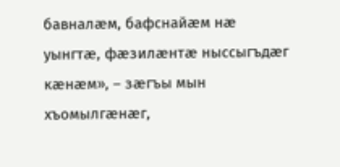бавналæм, бафснайæм нæ уынгтæ, фæзилæнтæ ныссыгъдæг кæнæм», – зæгъы мын хъомылгæнæг,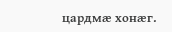цардмæ хонæг.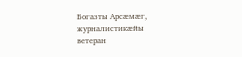Богазты Арсæмæг,
журналистикæйы
ветеран